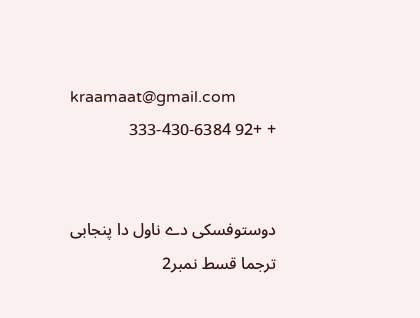kraamaat@gmail.com
+ +92 333-430-6384


دوستوفسکی دے ناول دا پنجابی ترجما قسط نمبر2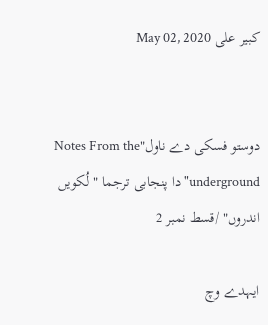کبیر علی May 02, 2020


دوستو فسکی دے ناول"Notes From the underground" دا پنجابی ترجما " لُکویں اندروں" /قسط نمبر 2

ایہدے وچ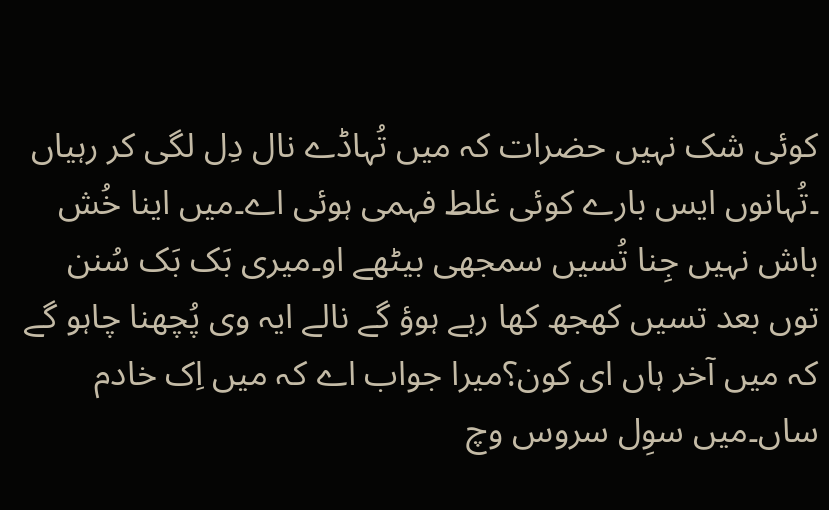کوئی شک نہیں حضرات کہ میں تُہاڈے نال دِل لگی کر رہیاں ۔تُہانوں ایس بارے کوئی غلط فہمی ہوئی اے۔میں اینا خُش باش نہیں جِنا تُسیں سمجھی بیٹھے او۔میری بَک بَک سُنن توں بعد تسیں کھجھ کھا رہے ہوؤ گے نالے ایہ وی پُچھنا چاہو گے کہ میں آخر ہاں ای کون؟میرا جواب اے کہ میں اِک خادم ساں۔میں سوِل سروس وچ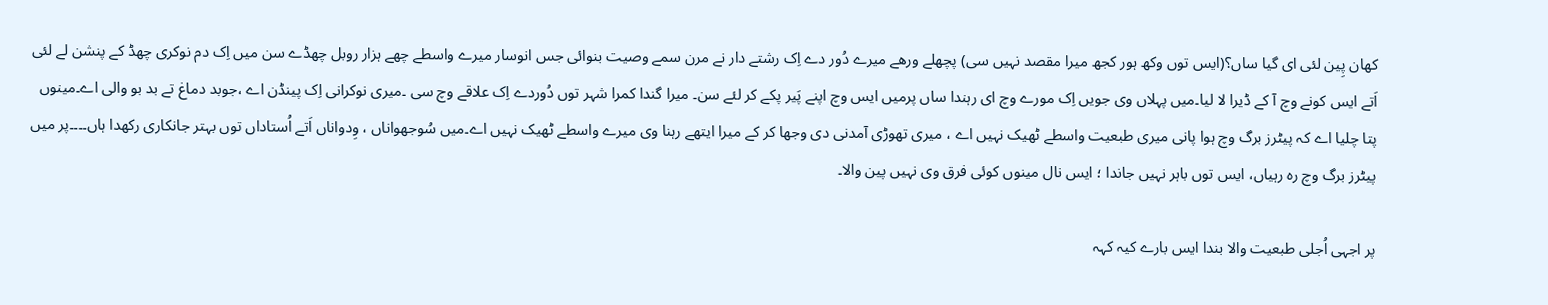کھان پِین لئی ای گیا ساں؟(ایس توں وکھ ہور کجھ میرا مقصد نہیں سی) پچھلے ورھے میرے دُور دے اِک رشتے دار نے مرن سمے وصیت بنوائی جس انوسار میرے واسطے چھے ہزار روبل چھڈے سن میں اِک دم نوکری چھڈ کے پنشن لے لئی اَتے ایس کونے وچ آ کے ڈیرا لا لیا۔میں پہلاں وی جویں اِک مورے وچ ای رہندا ساں پرمیں ایس وچ اپنے پَیر پکے کر لئے سن۔ میرا گندا کمرا شہر توں دُوردے اِک علاقے وچ سی ۔میری نوکرانی اِک پینڈن اے ،جوبد دماغ تے بد بو والی اے۔مینوں پتا چلیا اے کہ پیٹرز برگ وچ ہوا پانی میری طبعیت واسطے ٹھیک نہیں اے ، میری تھوڑی آمدنی دی وجھا کر کے میرا ایتھے رہنا وی میرے واسطے ٹھیک نہیں اے۔میں سُوجھواناں ، وِدواناں اَتے اُستاداں توں بہتر جانکاری رکھدا ہاں۔۔۔۔پر میں پیٹرز برگ وچ رہ رہیاں، ایس توں باہر نہیں جاندا ؛ ایس نال مینوں کوئی فرق وی نہیں پین والا۔

پر اجہی اُجلی طبعیت والا بندا ایس بارے کیہ کہہ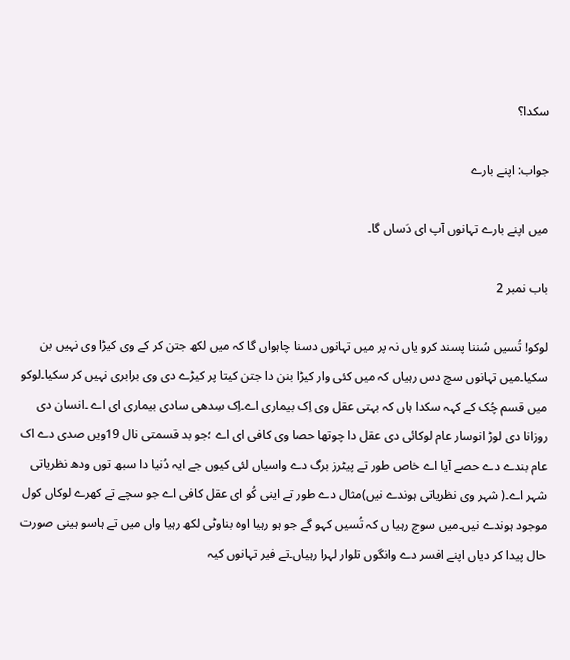سکدا؟

جواب: اپنے بارے

میں اپنے بارے تہانوں آپ ای دَساں گا۔

باب نمبر 2

لوکو! تُسیں سُننا پسند کرو یاں نہ پر میں تہانوں دسنا چاہواں گا کہ میں لکھ جتن کر کے وی کیڑا وی نہیں بن سکیا۔میں تہانوں سچ دس رہیاں کہ میں کئی وار کیڑا بنن دا جتن کیتا پر کیڑے دی وی برابری نہیں کر سکیا۔لوکو میں قسم چُک کے کہہ سکدا ہاں کہ بہتی عقل وی اِک بیماری اے۔اِک سِدھی سادی بیماری ای اے ۔انسان دی روزانا دی لوڑ انوسار عام لوکائی دی عقل دا چوتھا حصا وی کافی ای اے ؛جو بد قسمتی نال 19ویں صدی دے اک عام بندے دے حصے آیا اے خاص طور تے پیٹرز برگ دے واسیاں لئی کیوں جے ایہ دُنیا دا سبھ توں ودھ نظریاتی شہر اے۔( شہر وی نظریاتی ہوندے نیں)مثال دے طور تے اینی کُو ای عقل کافی اے جو سچے تے کھرے لوکاں کول موجود ہوندے نیں۔میں سوچ رہیا ں کہ تُسیں کہو گے جو ہو رہیا اوہ بناوٹی لکھ رہیا واں میں تے ہاسو ہینی صورت حال پیدا کر دیاں اپنے افسر دے وانگوں تلوار لہرا رہیاں۔تے فیر تہانوں کیہ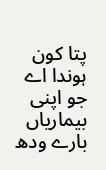پتا کون ہوندا اے جو اپنی بیماریاں بارے ودھ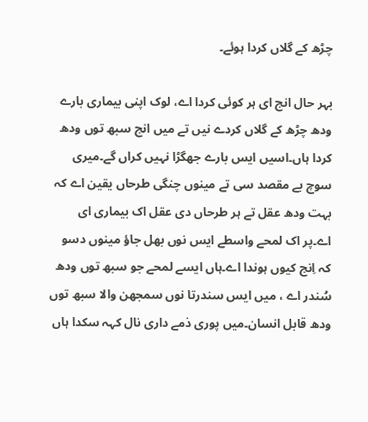چڑھ کے گلاں کردا ہوئے۔

بہر حال انج ای ہر کوئی کردا اے، لوک اپنی بیماری بارے ودھ چڑھ کے گلاں کردے نیں تے میں انج سبھ توں ودھ کردا ہاں۔اسیں ایس بارے جھگڑا نہیں کراں گے۔میری سوچ بے مقصد سی تے مینوں چنگی طرحاں یقین اے کہ بہت ودھ عقل تے ہر طرحاں دی عقل اک بیماری ای اے۔پر اک لمحے واسطے ایس نوں بھل جاؤ مینوں دسو کہ اِنج کیوں ہوندا اے۔ہاں ایسے لمحے جو سبھ توں ودھ سُندر اے ، میں ایس سندرتا نوں سمجھن والا سبھ توں ودھ قابل انسان۔میں پوری ذمے داری نال کہہ سکدا ہاں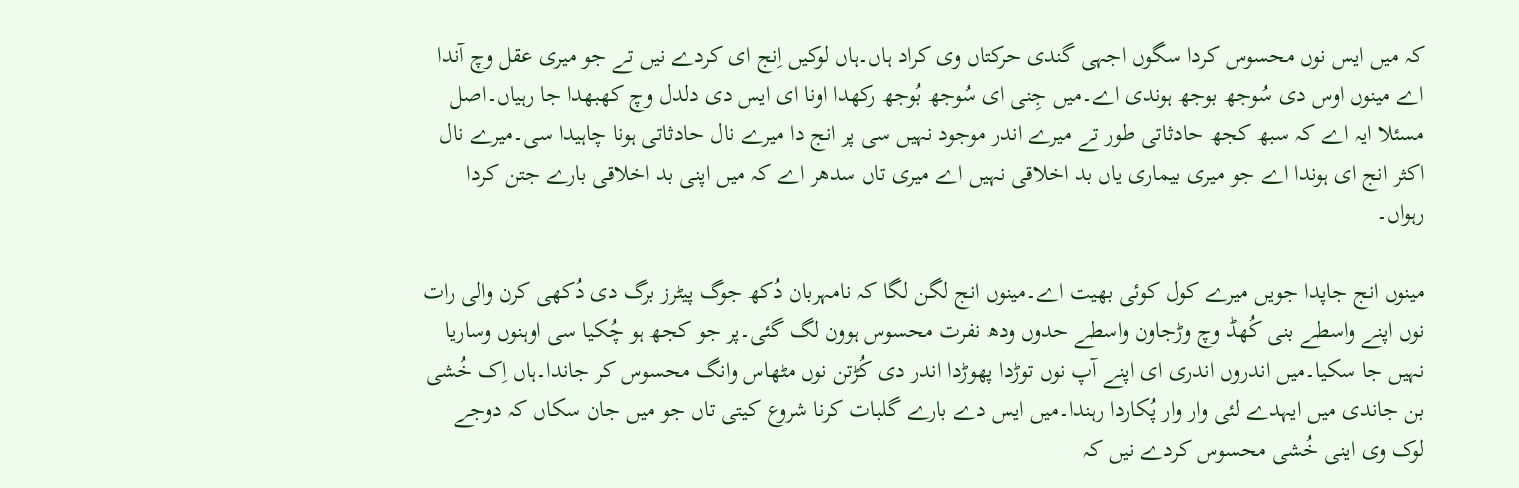کہ میں ایس نوں محسوس کردا سگوں اجہی گندی حرکتاں وی کراد ہاں۔ہاں لوکیں اِنج ای کردے نیں تے جو میری عقل وچ آندا اے مینوں اوس دی سُوجھ بوجھ ہوندی اے۔میں جِنی ای سُوجھ بُوجھ رکھدا اونا ای ایس دی دلدل وچ کھبھدا جا رہیاں۔اصل مسئلا ایہ اے کہ سبھ کجھ حادثاتی طور تے میرے اندر موجود نہیں سی پر انج دا میرے نال حادثاتی ہونا چاہیدا سی۔میرے نال اکثر انج ای ہوندا اے جو میری بیماری یاں بد اخلاقی نہیں اے میری تاں سدھر اے کہ میں اپنی بد اخلاقی بارے جتن کردا رہواں۔

مینوں انج جاپدا جویں میرے کول کوئی بھیت اے۔مینوں انج لگن لگا کہ نامہربان دُکھ جوگ پیٹرز برگ دی دُکھی کرن والی رات نوں اپنے واسطے بنی کُھڈ وچ وڑجاون واسطے حدوں ودھ نفرت محسوس ہوون لگ گئی۔پر جو کجھ ہو چُکیا سی اوہنوں وساریا نہیں جا سکیا۔میں اندروں اندری ای اپنے آپ نوں توڑدا پھوڑدا اندر دی کُڑتن نوں مٹھاس وانگ محسوس کر جاندا۔ہاں اِک خُشی بن جاندی میں ایہدے لئی وار وار پُکاردا رہندا۔میں ایس دے بارے گلبات کرنا شروع کیتی تاں جو میں جان سکاں کہ دوجے لوک وی اینی خُشی محسوس کردے نیں کہ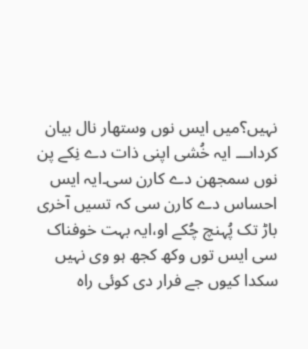نہیں؟میں ایس نوں وستھار نال بیان کرداںـــ ایہ خُشی اپنی ذات دے نِکے پن نوں سمجھن دے کارن سی۔ایہ ایس احساس دے کارن سی کہ تسیں آخری باڑ تک پُہنچ چُکے او،ایہ بہت خوفناک سی ایس توں وکھ کجھ ہو وی نہیں سکدا کیوں جے فرار دی کوئی راہ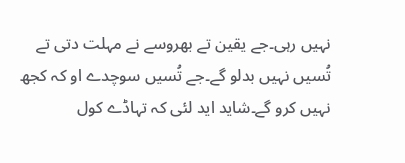نہیں رہی۔جے یقین تے بھروسے نے مہلت دتی تے تُسیں نہیں بدلو گے۔جے تُسیں سوچدے او کہ کجھ نہیں کرو گے۔شاید اید لئی کہ تہاڈے کول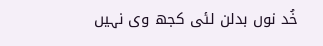خُد نوں بدلن لئی کجھ وی نہیں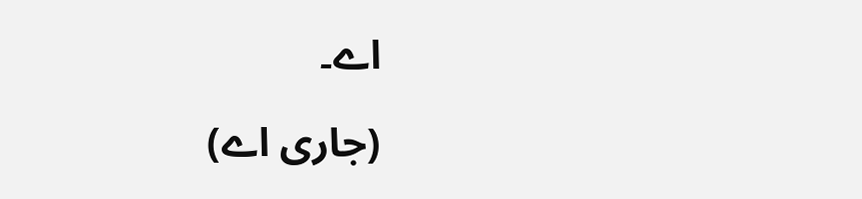اے۔

(جاری اے)